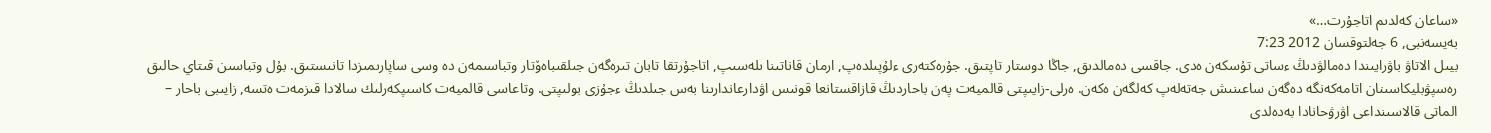«ساعان كەلدىم اتاجۇرت…»
بەيسەنبى, 6 جەلتوقسان 2012 7:23
بيىل الاتاۋ باۋرايىندا دەمالۋدىڭ ءساتى تۇسكەن ەدى. جاقسى دەمالدىق, جاڭا دوستار تاپتىق. جۇرەكتەرى ءلۇپىلدەپ, ارمان قاناتىنا ىلەسىپ, اتاجۇرتقا تابان تىرەگەن جىلقىباەۆتار وتباسىمەن دە وسى ساپارىمىزدا تانىستىق. بۇل وتباسىن قىتاي حالىق رەسپۋبليكاسىنان اتامەكەنگە دەگەن ساعىنىش جەتەلەپ كەلگەن ەكەن. ەرلى-زايىپتى قالميەت پەن باحاردىڭ قازاقستانعا قونىس اۋدارعاندارىنا بەس جىلدىڭ ءجۇزى بولىپتى. وتاعاسى قالميەت كاسىپكەرلىك سالادا قىزمەت ەتسە, زايىبى باحار – الماتى قالاسىنداعى اۋرۋحانادا بەدەلدى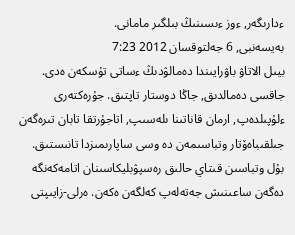ءدارىگەر, ءوز ءىسىنىڭ بىلگىر مامانى.
بەيسەنبى, 6 جەلتوقسان 2012 7:23
بيىل الاتاۋ باۋرايىندا دەمالۋدىڭ ءساتى تۇسكەن ەدى. جاقسى دەمالدىق, جاڭا دوستار تاپتىق. جۇرەكتەرى ءلۇپىلدەپ, ارمان قاناتىنا ىلەسىپ, اتاجۇرتقا تابان تىرەگەن جىلقىباەۆتار وتباسىمەن دە وسى ساپارىمىزدا تانىستىق. بۇل وتباسىن قىتاي حالىق رەسپۋبليكاسىنان اتامەكەنگە دەگەن ساعىنىش جەتەلەپ كەلگەن ەكەن. ەرلى-زايىپتى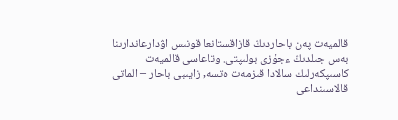قالميەت پەن باحاردىڭ قازاقستانعا قونىس اۋدارعاندارىنا بەس جىلدىڭ ءجۇزى بولىپتى. وتاعاسى قالميەت كاسىپكەرلىك سالادا قىزمەت ەتسە, زايىبى باحار – الماتى قالاسىنداعى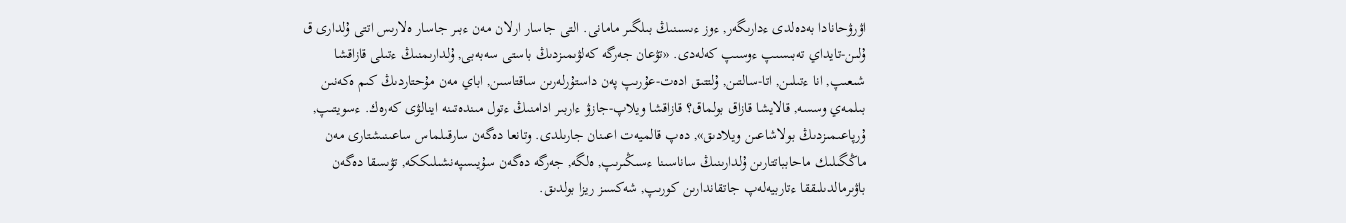اۋرۋحانادا بەدەلدى ءدارىگەر, ءوز ءىسىنىڭ بىلگىر مامانى. التى جاسار ارلان مەن ءبىر جاسار ەلارىس اتتى ۇلدارى ق ۇلىن-تايداي تەبىسىپ ءوسىپ كەلەدى. «تۋعان جەرگە كەلۋىمىزدىڭ باستى سەبەبى, ۇلدارىمنىڭ ءتىلى قازاقشا شىعىپ, انا ءتىلىن, اتا-سالتىن, ۇلتتىق ادەت-عۇرىپ پەن داستۇرلەرىن ساقتاسىن, اباي مەن مۇحتاردىڭ كىم ەكەنىن بىلمەي وسسە, قالايشا قازاق بولماق؟ قازاقشا ويلاپ-جازۋ ءاربىر ادامنىڭ ءتول مىندەتىنە اينالۋى كەرەك. ءسويتىپ, ۇرپاعىمىزدىڭ بولاشاعىن ويلادىق», دەپ قالميەت اعىنان جارىلدى. وتانعا دەگەن سارقىلماس ساعىنىشتارى مەن ماڭگىلىك ماحابباتتارىن ۇلدارىنىڭ ساناسىنا ءسىڭىرىپ, ەلگە, جەرگە دەگەن سۇيىسپەنشىلىككە, تۋىسقا دەگەن باۋىرمالدىلىققا ءتاربيەلەپ جاتقاندارىن كورىپ, شەكسىز ريزا بولدىق.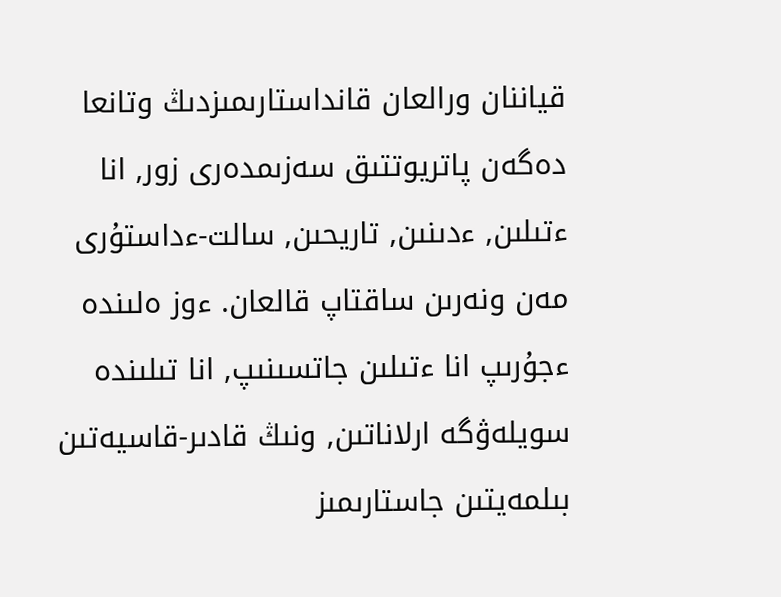قياننان ورالعان قانداستارىمىزدىڭ وتانعا دەگەن پاتريوتتىق سەزىمدەرى زور, انا ءتىلىن, ءدىنىن, تاريحىن, سالت-ءداستۇرى مەن ونەرىن ساقتاپ قالعان. ءوز ەلىندە ءجۇرىپ انا ءتىلىن جاتسىنىپ, انا تىلىندە سويلەۋگە ارلاناتىن, ونىڭ قادىر-قاسيەتىن بىلمەيتىن جاستارىمىز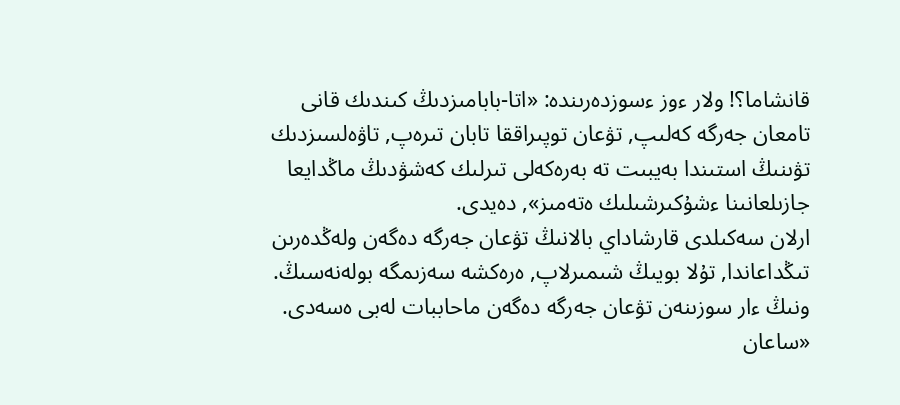قانشاما؟! ولار ءوز ءسوزدەرىندە: «اتا-بابامىزدىڭ كىندىك قانى تامعان جەرگە كەلىپ, تۋعان توپىراققا تابان تىرەپ, تاۋەلسىزدىك تۋىنىڭ استىندا بەيبىت تە بەرەكەلى تىرلىك كەشۋدىڭ ماڭدايعا جازىلعانىنا ءشۇكىرشىلىك ەتەمىز», دەيدى.
ارلان سەكىلدى قارشاداي بالانىڭ تۋعان جەرگە دەگەن ولەڭدەرىن تىڭداعاندا, تۇلا بويىڭ شىمىرلاپ, ەرەكشە سەزىمگە بولەنەسىڭ. ونىڭ ءار سوزىنەن تۋعان جەرگە دەگەن ماحاببات لەبى ەسەدى.
«ساعان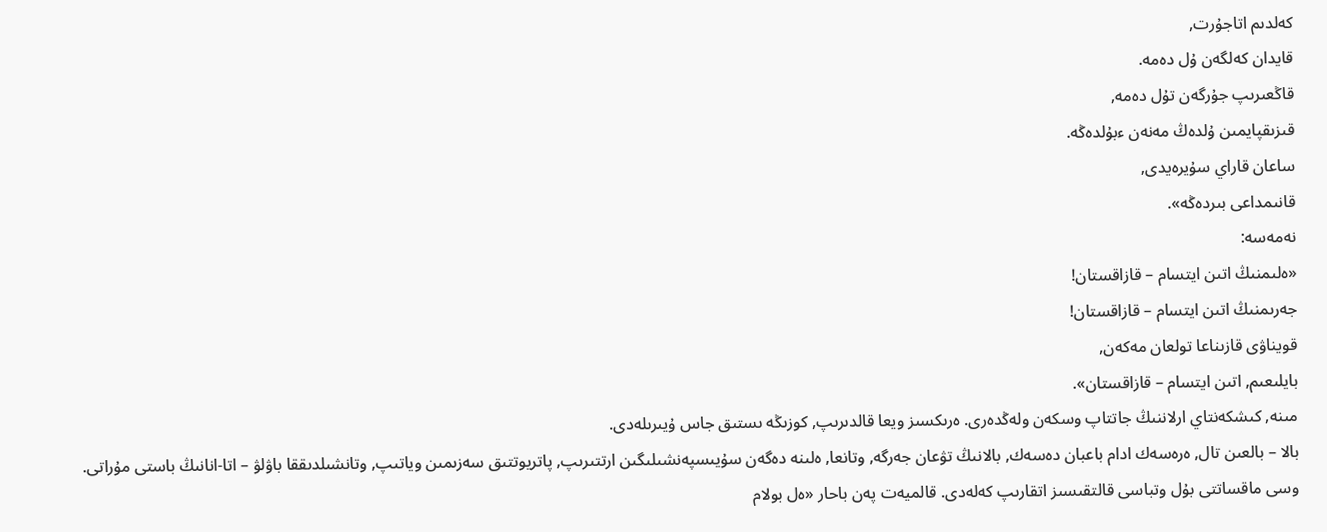كەلدىم اتاجۇرت,
قايدان كەلگەن ۇل دەمە.
قاڭعىرىپ جۇرگەن تۇل دەمە,
قىزىقپايمىن ۇلدەڭ مەنەن ءبۇلدەڭە.
ساعان قاراي سۇيرەيدى,
قانىمداعى بىردەڭە».
نەمەسە:
«ەلىمنىڭ اتىن ايتسام – قازاقستان!
جەرىمنىڭ اتىن ايتسام – قازاقستان!
قويناۋى قازىناعا تولعان مەكەن,
بايلىعىم, اتىن ايتسام – قازاقستان».
مىنە, كىشكەنتاي ارلاننىڭ جاتتاپ وسكەن ولەڭدەرى. ەرىكسىز ويعا قالدىرىپ, كوزىڭە ىستىق جاس ۇيىرىلەدى.
بالا – بالعىن تال, ەرەسەك ادام باعبان دەسەك, بالانىڭ تۋعان جەرگە, وتانعا, ەلىنە دەگەن سۇيىسپەنشىلىگىن ارتتىرىپ, پاتريوتتىق سەزىمىن وياتىپ, وتانشىلدىققا باۋلۋ – اتا-انانىڭ باستى مۇراتى. وسى ماقساتتى بۇل وتباسى قالتقىسىز اتقارىپ كەلەدى. قالميەت پەن باحار «ەل بولام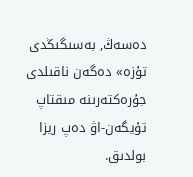دەسەڭ, بەسىگىڭدى تۇزە» دەگەن ناقىلدى جۇرەكتەرىنە مىقتاپ تۇيگەن-اۋ دەپ ريزا بولدىق.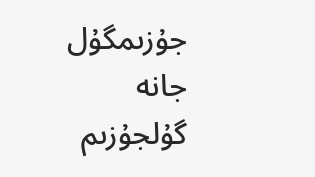جۇزىمگۇل جانە گۇلجۇزىم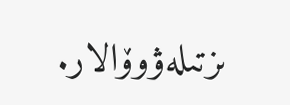ىزتىلەۋوۆالار.